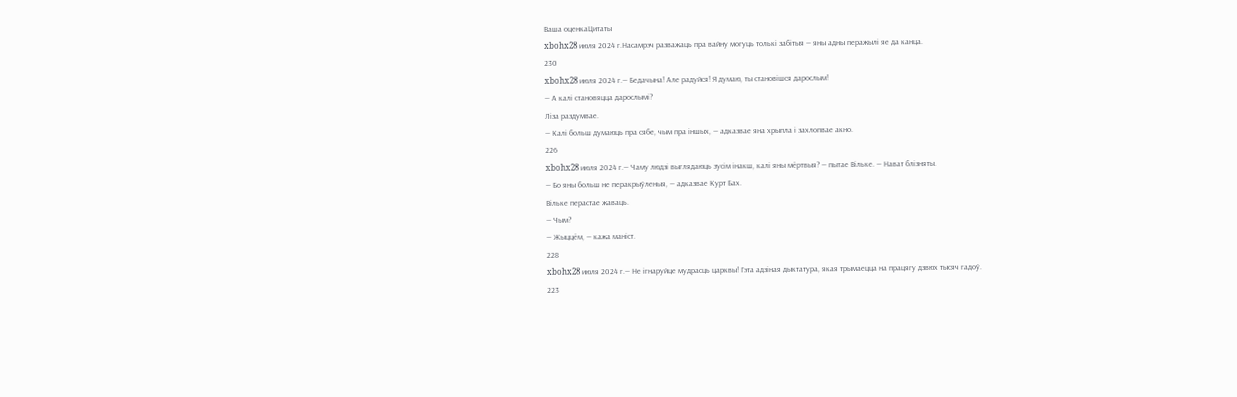Ваша оценкаЦитаты
xbohx28 июля 2024 г.Насамрэч разважаць пра вайну могуць толькі забітыя — яны адны перажылі яе да канца.
230
xbohx28 июля 2024 г.— Бедачына! Але радуйся! Я думаю, ты становішся дарослым!
— А калі становяцца дарослымі?
Ліза раздумвае.
— Калі больш думаюць пра сябе, чым пра іншых, — адказвае яна хрыпла і захлопвае акно.
226
xbohx28 июля 2024 г.— Чаму людзі выглядаюць зусім інакш, калі яны мёртвыя? — пытае Вільке. — Нават блізняты.
— Бо яны больш не перакрыўленыя, — адказвае Курт Бах.
Вільке перастае жаваць.
— Чым?
— Жыццём, — кажа маніст.
228
xbohx28 июля 2024 г.— Не ігнаруйце мудрасць царквы! Гэта адзіная дыктатура, якая трымаецца на працягу дзвюх тысяч гадоў.
223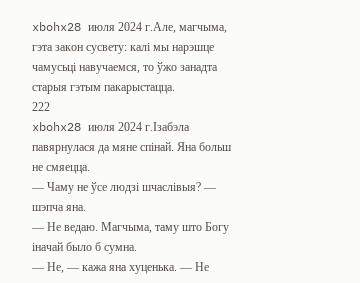xbohx28 июля 2024 г.Але, магчыма, гэта закон сусвету: калі мы нарэшце чамусьці навучаемся, то ўжо занадта старыя гэтым пакарыстацца.
222
xbohx28 июля 2024 г.Ізабэла павярнулася да мяне спінай. Яна больш не смяецца.
— Чаму не ўсе людзі шчаслівыя? — шэпча яна.
— Не ведаю. Магчыма, таму што Богу іначай было б сумна.
— Не, — кажа яна хуценька. — Не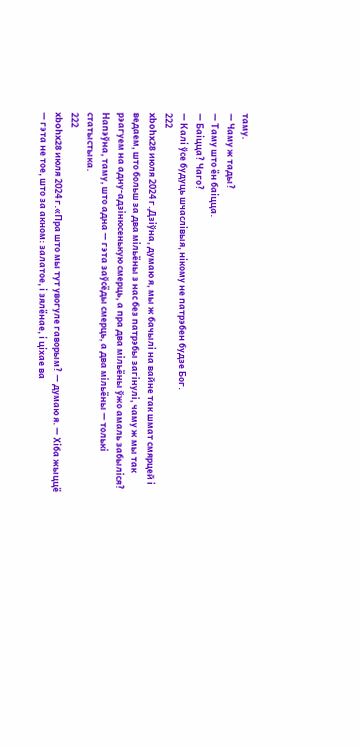таму.
— Чаму ж тады?
— Таму што ён баіцца.
— Баіцца? Чаго?
— Калі ўсе будуць шчаслівыя, нікому не патрэбен будзе Бог.
222
xbohx28 июля 2024 г.Дзіўна, думаю я, мы ж бачылі на вайне так шмат смярцей і ведаем, што больш за два мільёны з нас без патрэбы загінулі, чаму ж мы так рэагуем на адну-адзінюсенькую смерць, а пра два мільёны ўжо амаль забыліся? Напэўна, таму, што адна — гэта заўсёды смерць, а два мільёны — толькі статыстыка.
222
xbohx28 июля 2024 г.«Пра што мы тут увогуле гаворым? — думаю я. — Хіба жыццё — гэта не тое, што за акном: залатое, і зялёнае, і ціхае ва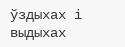ўздыхах і выдыхах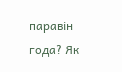паравін года? Як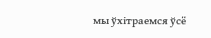мы ўхітраемся ўсё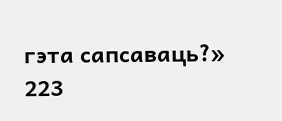гэта сапсаваць?»
223